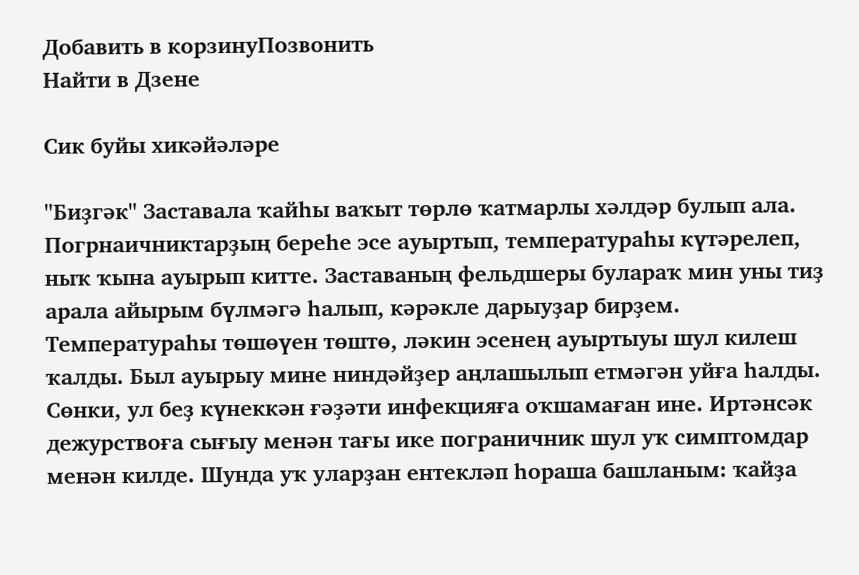Добавить в корзинуПозвонить
Найти в Дзене

Сик буйы хикәйәләре

"Биҙгәк" Заставала ҡайһы ваҡыт төрлө ҡатмарлы хәлдәр булып ала. Погрнаичниктарҙың береһе эсе ауыртып, температураһы күтәрелеп, ныҡ ҡына ауырып китте. Заставаның фельдшеры булараҡ мин уны тиҙ арала айырым бүлмәгә һалып, кәрәкле дарыуҙар бирҙем. Температураһы төшөүен төштө, ләкин эсенең ауыртыуы шул килеш ҡалды. Был ауырыу мине ниндәйҙер аңлашылып етмәгән уйға һалды. Сөнки, ул беҙ күнеккән ғәҙәти инфекцияға оҡшамаған ине. Иртәнсәк дежурствоға сығыу менән тағы ике пограничник шул уҡ симптомдар менән килде. Шунда уҡ уларҙан ентекләп һораша башланым: ҡайҙа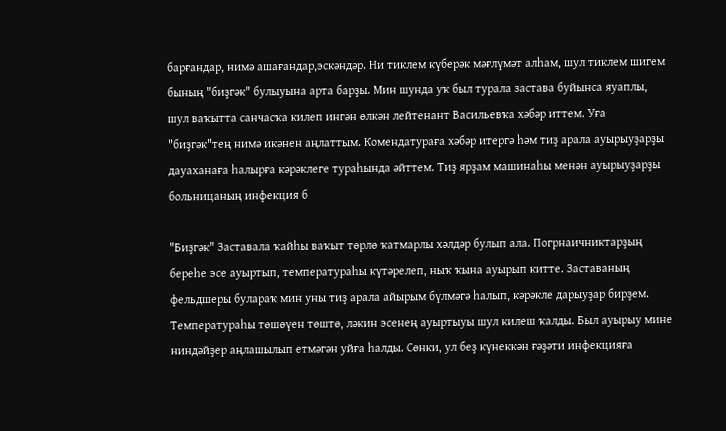барғандар, нимә ашағандар,эскәндәр. Ни тиклем күберәк мәғлүмәт алһам, шул тиклем шигем бының "биҙгәк" булыуына арта барҙы. Мин шунда уҡ был турала застава буйынса яуаплы, шул ваҡытта санчасҡа килеп ингән өлкән лейтенант Васильевҡа хәбәр иттем. Уға "биҙгәк"тең нимә икәнен аңлаттым. Комендатураға хәбәр итергә һәм тиҙ арала ауырыуҙарҙы дауаханаға һалырға кәрәклеге тураһында әйттем. Тиҙ ярҙам машинаһы менән ауырыуҙарҙы больницаның инфекция б

"Биҙгәк" Заставала ҡайһы ваҡыт төрлө ҡатмарлы хәлдәр булып ала. Погрнаичниктарҙың береһе эсе ауыртып, температураһы күтәрелеп, ныҡ ҡына ауырып китте. Заставаның фельдшеры булараҡ мин уны тиҙ арала айырым бүлмәгә һалып, кәрәкле дарыуҙар бирҙем. Температураһы төшөүен төштө, ләкин эсенең ауыртыуы шул килеш ҡалды. Был ауырыу мине ниндәйҙер аңлашылып етмәгән уйға һалды. Сөнки, ул беҙ күнеккән ғәҙәти инфекцияға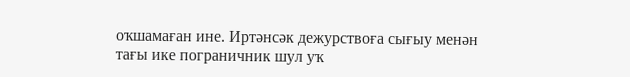оҡшамаған ине. Иртәнсәк дежурствоға сығыу менән тағы ике пограничник шул уҡ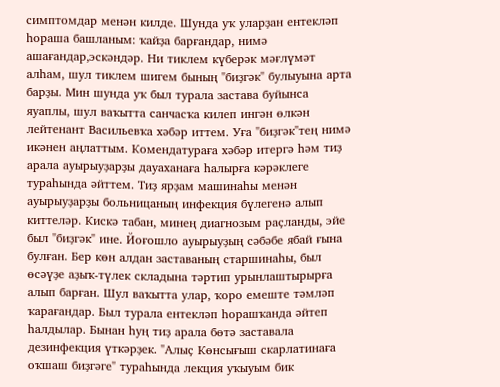симптомдар менән килде. Шунда уҡ уларҙан ентекләп һораша башланым: ҡайҙа барғандар, нимә ашағандар,эскәндәр. Ни тиклем күберәк мәғлүмәт алһам, шул тиклем шигем бының "биҙгәк" булыуына арта барҙы. Мин шунда уҡ был турала застава буйынса яуаплы, шул ваҡытта санчасҡа килеп ингән өлкән лейтенант Васильевҡа хәбәр иттем. Уға "биҙгәк"тең нимә икәнен аңлаттым. Комендатураға хәбәр итергә һәм тиҙ арала ауырыуҙарҙы дауаханаға һалырға кәрәклеге тураһында әйттем. Тиҙ ярҙам машинаһы менән ауырыуҙарҙы больницаның инфекция бүлегенә алып киттеләр. Кискә табан, минең диагнозым раҫланды, эйе был "биҙгәк" ине. Йоғошло ауырыуҙың сәбәбе ябай ғына булған. Бер көн алдан заставаның старшинаһы, был өсәүҙе аҙыҡ-түлек складына тәртип урынлаштырырға алып барған. Шул ваҡытта улар, ҡоро емеште тәмләп ҡарағандар. Был турала ентекләп һорашҡанда әйтеп һалдылар. Бынан һуң тиҙ арала бөтә заставала дезинфекция үткәрҙек. "Алыҫ Көнсығыш скарлатинаға оҡшаш биҙгәге" тураһында лекция уҡыуым бик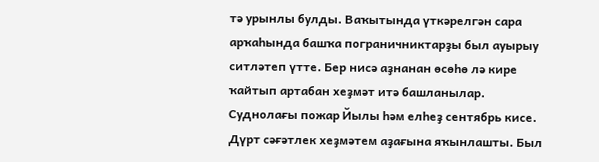тә урынлы булды. Ваҡытында үткәрелгән сара арҡаһында башҡа пограничниктарҙы был ауырыу ситләтеп үтте. Бер нисә аҙнанан өсөһө лә кире ҡайтып артабан хеҙмәт итә башланылар. Суднолағы пожар Йылы һәм елһеҙ сентябрь кисе. Дүрт сәғәтлек хеҙмәтем аҙағына яҡынлашты. Был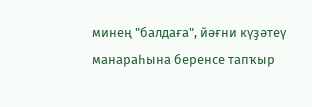минең "балдаға", йәғни күҙәтеү манараһына беренсе тапҡыр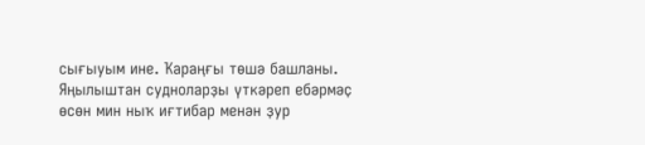сығыуым ине. Ҡараңғы төшә башланы. Яңылыштан судноларҙы үткәреп ебәрмәҫ өсөн мин ныҡ иғтибар менән ҙур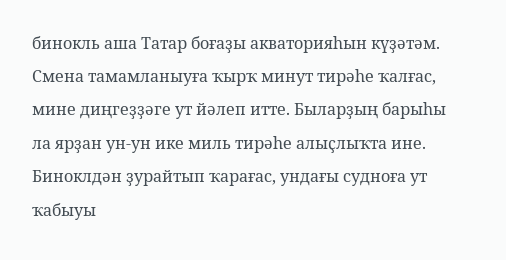бинокль аша Татар боғаҙы акваторияһын күҙәтәм. Смена тамамланыуға ҡырҡ минут тирәһе ҡалғас, мине диңгеҙҙәге ут йәлеп итте. Быларҙың барыһы ла ярҙан ун-ун ике миль тирәһе алыҫлыҡта ине. Биноклдән ҙурайтып ҡарағас, ундағы судноға ут ҡабыуы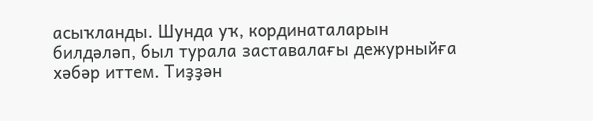асыҡланды. Шунда уҡ, кординаталарын билдәләп, был турала заставалағы дежурныйға хәбәр иттем. Тиҙҙән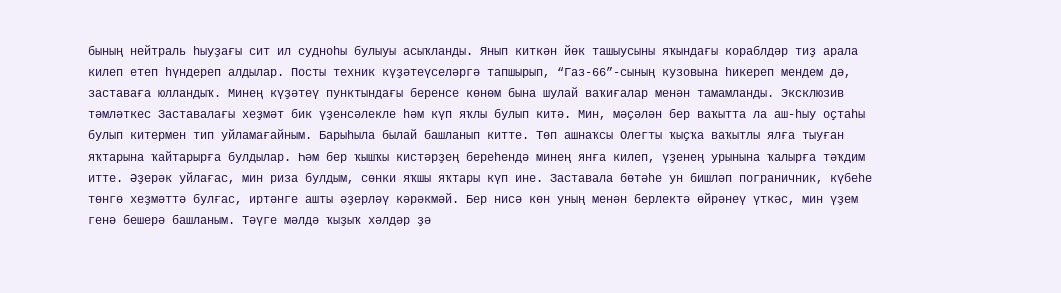бының нейтраль һыуҙағы сит ил судноһы булыуы асыҡланды. Янып киткән йөк ташыусыны яҡындағы кораблдәр тиҙ арала килеп етеп һүндереп алдылар. Посты техник күҙәтеүселәргә тапшырып, “Газ-66”-сының кузовына һикереп мендем дә, заставаға юлландыҡ. Минең күҙәтеү пунктындағы беренсе көнөм бына шулай ваҡиғалар менән тамамланды. Эксклюзив тәмләткес Заставалағы хеҙмәт бик үҙенсәлекле һәм күп яҡлы булып китә. Мин, мәҫәлән бер ваҡытта ла аш-һыу оҫтаһы булып китермен тип уйламағайным. Барыһыла былай башланып китте. Төп ашнаҡсы Олегты ҡыҫҡа ваҡытлы ялға тыуған яҡтарына ҡайтарырға булдылар. Һәм бер ҡышҡы кистәрҙең береһендә минең янға килеп, үҙенең урынына ҡалырға тәҡдим итте. Әҙерәк уйлағас, мин риза булдым, сөнки яҡшы яҡтары күп ине. Заставала бөтәһе ун бишләп пограничник, күбеһе төнгө хеҙмәттә булғас, иртәнге ашты әҙерләү кәрәкмәй. Бер нисә көн уның менән берлектә өйрәнеү үткәс, мин үҙем генә бешерә башланым. Тәүге мәлдә ҡыҙыҡ хәлдәр ҙә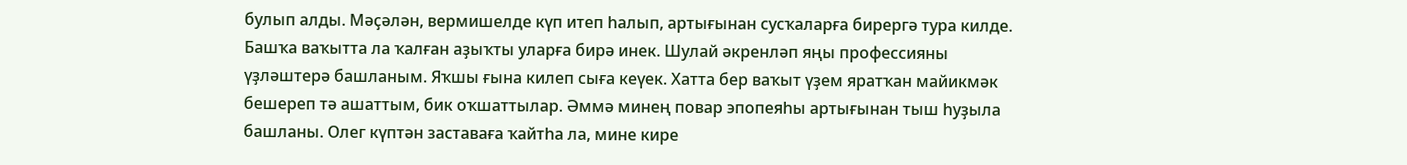булып алды. Мәҫәлән, вермишелде күп итеп һалып, артығынан сусҡаларға бирергә тура килде. Башҡа ваҡытта ла ҡалған аҙыҡты уларға бирә инек. Шулай әкренләп яңы профессияны үҙләштерә башланым. Яҡшы ғына килеп сыға кеүек. Хатта бер ваҡыт үҙем яратҡан майикмәк бешереп тә ашаттым, бик оҡшаттылар. Әммә минең повар эпопеяһы артығынан тыш һуҙыла башланы. Олег күптән заставаға ҡайтһа ла, мине кире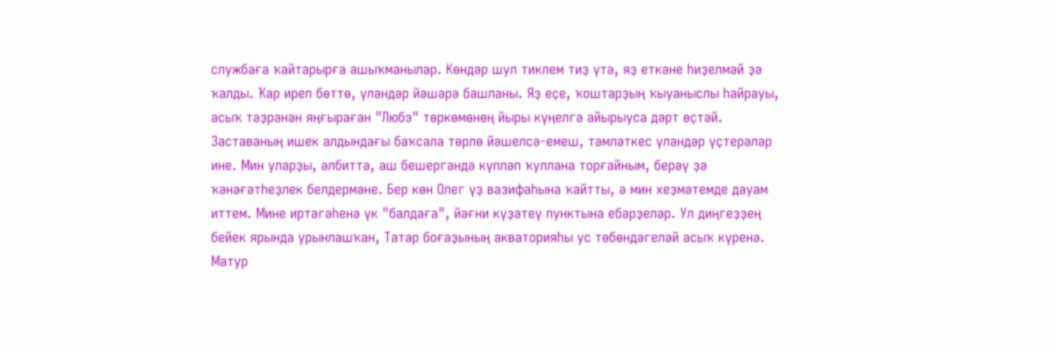службаға ҡайтарырға ашыҡманылар. Көндәр шул тиклем тиҙ үтә, яҙ еткәне һиҙелмәй ҙә ҡалды. Ҡар иреп бөттө, үләндәр йәшәрә башланы. Яҙ еҫе, ҡоштарҙың ҡыуаныслы һайрауы, асыҡ тәҙрәнән яңғыраған "Любэ" төркөмөнөң йыры күңелгә айырыуса дәрт өҫтәй. Заставаның ишек алдындағы баҡсала төрлө йәшелсә-емеш, тәмләткес үләндәр үҫтерәләр ине. Мин уларҙы, әлбиттә, аш бешергәндә күпләп ҡуллана торғайным, берәү ҙә ҡәнәғәтһеҙлек белдермәне. Бер көн Олег үҙ вазифаһына ҡайтты, ә мин хеҙмәтемде дауам иттем. Мине иртәгәһенә үк "балдаға", йәғни күҙәтеү пунктына ебәрҙеләр. Ул диңгеҙҙең бейек ярында урынлашҡан, Татар боғаҙының акваторияһы ус төбөндәгеләй асыҡ күренә. Матур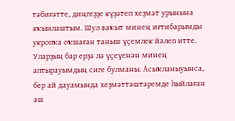тәбиғәтте, диңгеҙҙе күҙәтеп хеҙмәт урынына яҡынлаштым. Шул ваҡыт минең иғтибарымды укропҡа оҡшаған таныш үҫемлек йәлеп итте. Уларҙың бар ерҙә лә үҫеүенән минең аптырауымдың сиге булманы. Асыҡланыуынса, бер ай дауамында хеҙмәттәштәремде һыйлаған аш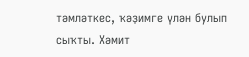тәмләткес, ҡәҙимге үлән булып сыҡты. Хәмит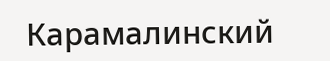Карамалинский